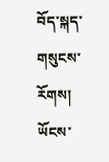བོད་སྐད་གསུངས་རོགས།
ཡོངས་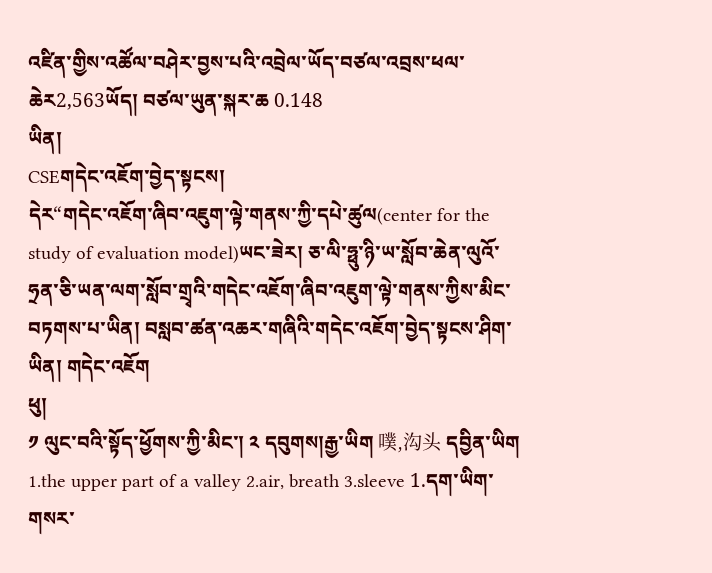འཛིན་གྱིས་འཚོལ་བཤེར་བྱས་པའི་འབྲེལ་ཡོད་བཙལ་འབྲས་ཕལ་ཆེར2,563ཡོད། བཙལ་ཡུན་སྐར་ཆ 0.148
ཡིན།
CSEགདེང་འཇོག་བྱེད་སྟངས།
དེར“གདེང་འཇོག་ཞིབ་འཇུག་ལྟེ་གནས་ཀྱི་དཔེ་ཚུལ(center for the study of evaluation model)ཡང་ཟེར། ཅ་ལི་ཧྥུ་ཉི་ཡ་སློབ་ཆེན་ལུའོ་ཧྲན་ཅི་ཡན་ལག་སློབ་གྲྭའི་གདེང་འཇོག་ཞིབ་འཇུག་ལྟེ་གནས་ཀྱིས་མིང་བཏགས་པ་ཡིན། བསླབ་ཚན་འཆར་གཞིའི་གདེང་འཇོག་བྱེད་སྟངས་ཤིག་ཡིན། གདེང་འཇོག
ཕུ།
༡ ལུང་བའི་སྟོད་ཕྱོགས་ཀྱི་མིང་། ༢ དབུགས།རྒྱ་ཡིག 噗,沟头 དབྱིན་ཡིག 1.the upper part of a valley 2.air, breath 3.sleeve 1.དག་ཡིག་གསར་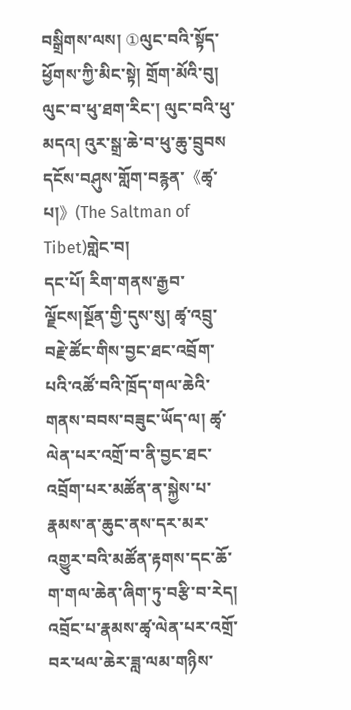བསྒྲིགས་ལས། ①ལུང་བའི་སྟོད་ཕྱོགས་ཀྱི་མིང་སྟེ། གྲོག་མོའི་བུ། ལུང་བ་ཕུ་ཐག་རིང་། ལུང་བའི་ཕུ་མདའ། འུར་སྒྲ་ཆེ་བ་ཕུ་ཆུ་བྲུབས
དངོས་བཤུས་གློག་བརྙན་《ཚྭ་པ།》(The Saltman of Tibet)གླེང་བ།
དང་པོ། རིག་གནས་རྒྱབ་ལྗོངས།སྔོན་གྱི་དུས་སུ། ཚྭ་འབྲུ་བརྗེ་ཚོང་གིས་བྱང་ཐང་འབྲོག་པའི་འཚོ་བའི་ཁྲོད་གལ་ཆེའི་གནས་བབས་བཟུང་ཡོད་ལ། ཚྭ་ལེན་པར་འགྲོ་བ་ནི་བྱང་ཐང་འབྲོག་པར་མཚོན་ན་སྐྱེས་པ་རྣམས་ན་ཆུང་ནས་དར་མར་འགྱུར་བའི་མཚོན་རྟགས་དང་ཆོ་ག་གལ་ཆེན་ཞིག་ཏུ་བརྩི་བ་རེད། འབྲོང་པ་རྣམས་ཚྭ་ལེན་པར་འགྲོ་བར་ཕལ་ཆེར་ཟླ་ལམ་གཉིས་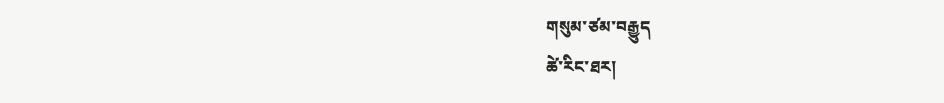གསུམ་ཙམ་བརྒྱུད
ཚེ་རིང་ཐར།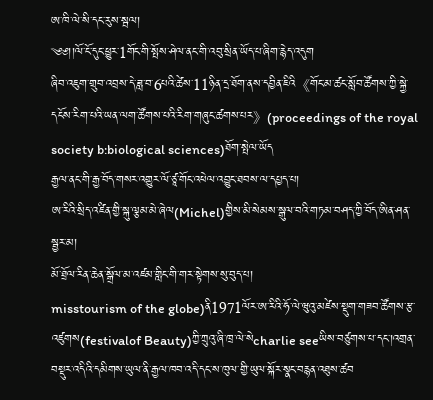ཨ་ཁི་ལེ་སི་དང་རུས་སྦལ།
༄༅།།ལོ་ངོ་དུང་ཕྱུར་1གོང་གི་སྤོས་ཤེལ་ནང་གི་འབུ་སྲིན་ཡོད་པ་ཞིག་རྙེད་འདུག
ཞིབ་འཇུག་གྲུབ་འབྲས་དེ་ཟླ་བ་6པའི་ཚེས་11ཉིན་དྲ་ཐོག་ནས་དབྱིན་ཇིའི《གོང་མ་ཚང་སློབ་ཚོགས་ཀྱི་སྐྱེ་དངོས་རིག་པའི་ཡན་ལག་ཚོགས་པའི་རིག་གཞུང་ཚགས་པར》(proceedings of the royal society b:biological sciences)ཐོག་སྤེལ་ཡོད
རྒྱལ་ནང་གི་རྒྱ་བོད་གསར་འགྱུར་ལོ་ཙཱ་གོང་འཕེལ་འབྱུང་ཐབས་ལ་དཔྱད་པ།
ཨ་རིའི་སྲིད་འཛིན་གྱི་སྐུ་ལྕམ་མེ་ཞེལ(Michel)གྱིས་མི་སེམས་སྒུལ་བའི་གཏམ་བཤད་ཀྱི་བོད་ཨིན་ཤན་སྦྱར་མ།
མོ་ཐྲོལ་རིན་ཆེན་སྒྲོལ་མ་འཛམ་གླིང་གི་གར་སྟེགས་སུ་བུད་པ།
misstourism of the globe)ནི1971ལོར་ཨ་རིའི་ཧོ་ལེ་ཝུའུ་མཛེས་སྡུག་གཟབ་ཚོགས་རྩ་འཛུགས(festivalof Beauty)ཀྱི་ཀྲུའུ་ཞི་ཁྲ་ལེ་སེcharlie seeཡིས་བཙུགས་པ་དང་།འགྲན་བསྡུར་འདིའི་དམིགས་ཡུལ་ནི་རྒྱལ་ཁབ་འདི་དང་ས་ཁུལ་གྱི་ཡུལ་སྐོར་སྣང་བརྙན་འཐུས་ཚབ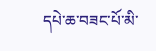དཔེ་ཆ་བཟང་པོ་མི་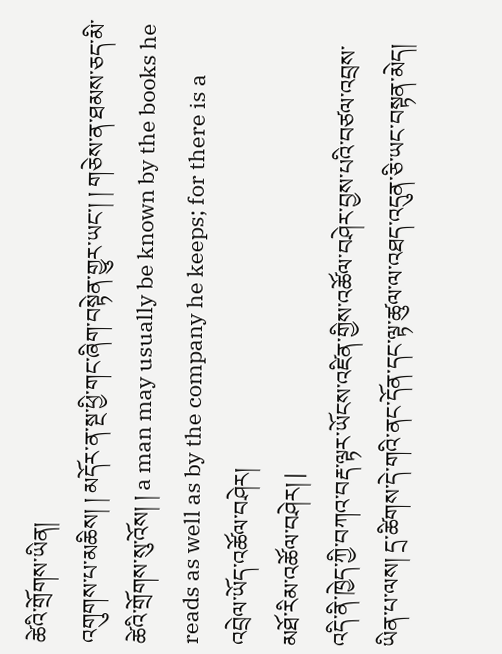ཚེའི་གྲོགས་ཡིན།
འགུགས་པ་མཆིས། ། མདོར་ན་སྔ་ཕྱི་གང་ཞིག་བསྟེན་གྱུར་ཡང་། ། གཅེས་ན་ཐམས་ཅད་མི་ཚེའི་གྲོགས་སུ་འོས། ། a man may usually be known by the books he reads as well as by the company he keeps; for there is a
འབྲེལ་ཡོད་འཚོལ་བཤེར།
མཐོ་རིམ་འཚོལ་བཤེར། |
འདི་ནི་ཁྱེད་ཀྱི་བཀའ་བརྡ་ལྟར་ཡོངས་འཛིན་གྱིས་འཚོལ་བཤེར་བྱས་པའི་བཙལ་འབྲས་ཡིན་པ་ལས། དྲ་ཚིགས་དེ་གའི་ནང་དོན་དང་ལྟ་ཚུལ་ལ་འཐད་འདུན་ཅི་ཡང་བསྟན་མེད།